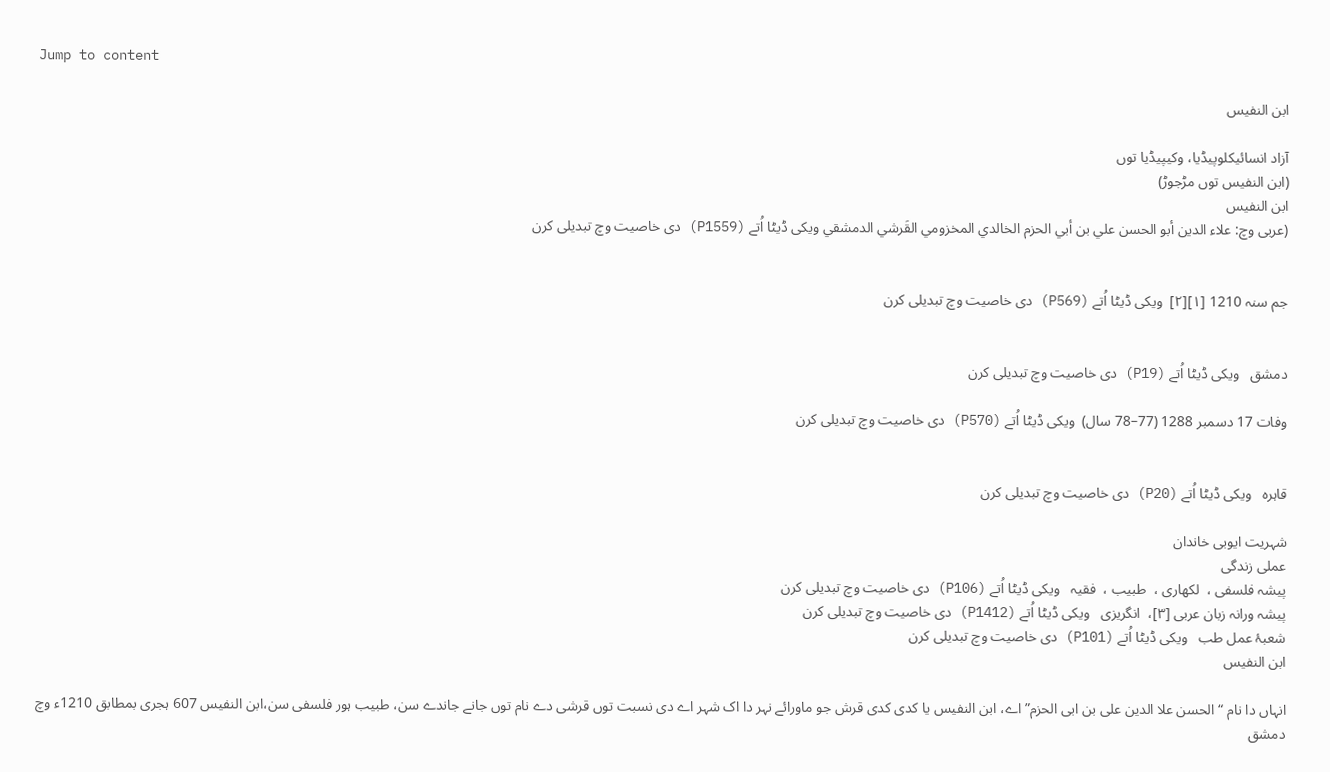Jump to content

ابن النفيس

آزاد انسائیکلوپیڈیا، وکیپیڈیا توں
(ابن النفیس توں مڑجوڑ)
ابن النفيس
(عربی وچ: علاء الدين أبو الحسن علي بن أبي الحزم الخالدي المخزومي القَرشي الدمشقي ویکی ڈیٹا اُتے (P1559) دی خاصیت وچ تبدیلی کرن


جم سنہ 1210 [۱][۲]  ویکی ڈیٹا اُتے (P569) دی خاصیت وچ تبدیلی کرن


دمشق   ویکی ڈیٹا اُتے (P19) دی خاصیت وچ تبدیلی کرن

وفات 17 دسمبر 1288 (77–78 سال)  ویکی ڈیٹا اُتے (P570) دی خاصیت وچ تبدیلی کرن


قاہرہ   ویکی ڈیٹا اُتے (P20) دی خاصیت وچ تبدیلی کرن

شہریت ایوبی خاندان
عملی زندگی
پیشہ فلسفی ،  لکھاری ،  طبیب ،  فقیہ   ویکی ڈیٹا اُتے (P106) دی خاصیت وچ تبدیلی کرن
پیشہ ورانہ زبان عربی [۳]،  انگریزی   ویکی ڈیٹا اُتے (P1412) دی خاصیت وچ تبدیلی کرن
شعبۂ عمل طب   ویکی ڈیٹا اُتے (P101) دی خاصیت وچ تبدیلی کرن
ابن النفیس

انہاں دا نام “الحسن علا الدین علی بن ابی الحزم” اے، ابن النفیس یا کدی کدی قرش جو ماورائے نہر دا اک شہر اے دی نسبت توں قرشی دے نام توں جانے جاندے سن، طبیب ہور فلسفی سن،ابن النفیس 607 ہجری بمطابق 1210ء وچ دمشق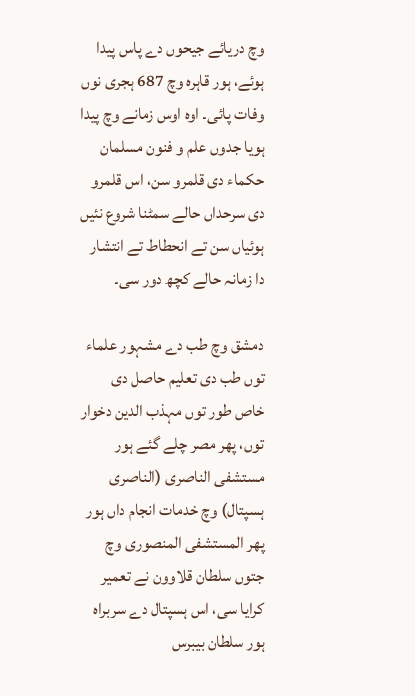وچ دریائے جیحوں دے پاس پیدا ہوئے، ہور قاہرہ وچ 687 ہجری نوں وفات پائی۔ اوہ اوس زمانے وچ پیدا ہویا جدوں علم و فنون مسلمان حکماء دی قلمرو سن، اس قلمرو دی سرحداں حالے سمٹنا شروع نئیں ہوئیاں سن تے انحطاط تے انتشار دا زمانہ حالے کچھ دور سی۔

دمشق وچ طب دے مشہور علماء توں طب دی تعلیم حاصل دی خاص طور توں مہذب الدین دخوار توں، پھر مصر چلے گئے ہور مستشفی الناصری (الناصری ہسپتال) وچ خدمات انجام داں ہور پھر المستشفی المنصوری وچ جتوں سلطان قلاوون نے تعمیر کرایا سی، اس ہسپتال دے سربراہ ہور سلطان بیبرس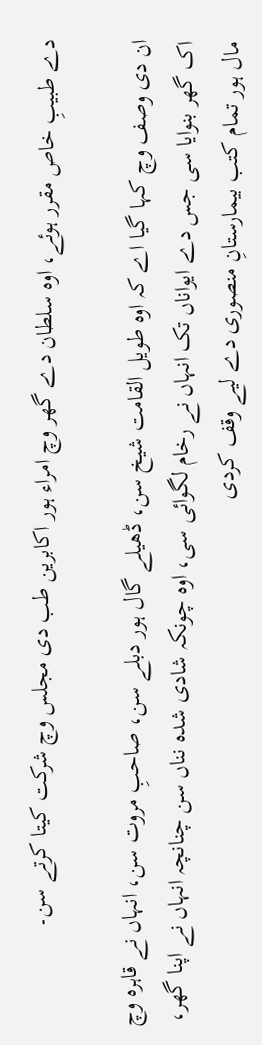دے طبیبِ خاص مقرر ہوئے، اوہ سلطان دے گھر وچ امراء ہور اکابرین طب دی مجلس وچ شرکت کیتا کرتے سن۔

ان دی وصف وچ کہا گیا اے کہ اوہ طویل القامت شیخ سن، ڈھیلے گال ہور دبلے سن، صاحبِ مروت سن، انہاں نے قاہرہ وچ اک گھر بنوایا سی جس دے ایواناں تک انہاں نے رخام لگوائی سی، اوہ چونکہ شادی شدہ نناں سن چنانچہ انہاں نے اپنا گھر، مال ہور تمام کتب بیمارستانِ منصوری دے لیے وقف کردی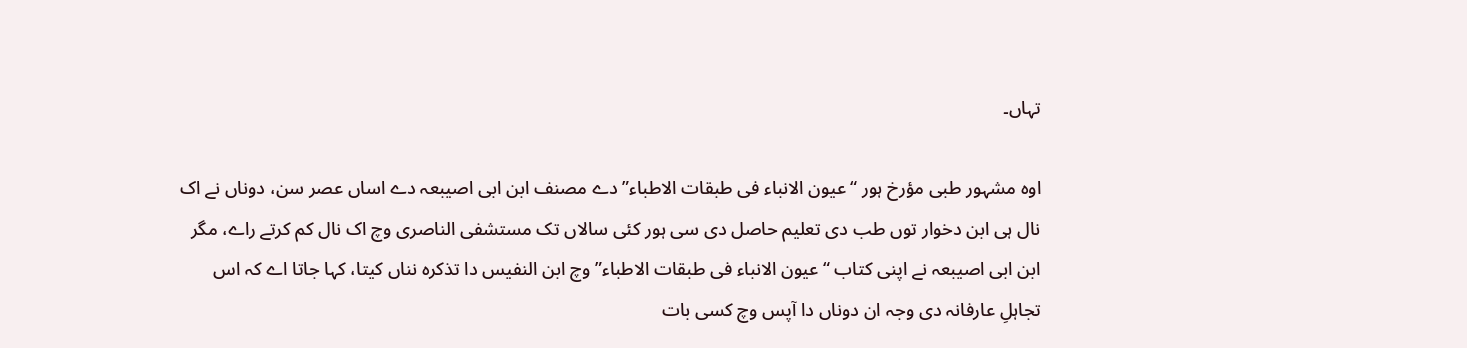تہاں۔

اوہ مشہور طبی مؤرخ ہور “عیون الانباء فی طبقات الاطباء” دے مصنف ابن ابی اصیبعہ دے اساں عصر سن، دوناں نے اک نال ہی ابن دخوار توں طب دی تعلیم حاصل دی سی ہور کئی سالاں تک مستشفی الناصری وچ اک نال کم کرتے راے، مگر ابن ابی اصیبعہ نے اپنی کتاب “عیون الانباء فی طبقات الاطباء” وچ ابن النفیس دا تذکرہ نناں کیتا، کہا جاتا اے کہ اس تجاہلِ عارفانہ دی وجہ ان دوناں دا آپس وچ کسی بات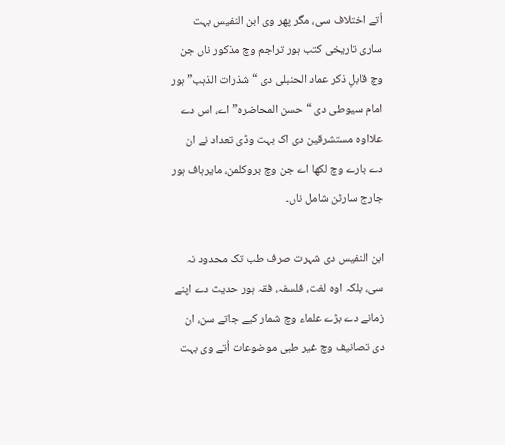اُتے اختلاف سی، مگر پھر وی ابن النفیس بہت ساری تاریخی کتب ہور تراجم وچ مذکور ناں جن وچ قابلِ ذکر عماد الحنبلی دی “شذرات الذہب” ہور امام سیوطی دی “حسن المحاضرہ” اے، اس دے علااوہ مستشرقین دی اک بہت وڈی تعداد نے ان دے بارے وچ لکھا اے جن وچ بروکلمن، مایرہاف ہور جارج سارٹن شامل ناں۔

ابن النفیس دی شہرت صرف طب تک محدود نہ سی، بلکہ اوہ لغت، فلسفہ، فقہ ہور حدیث دے اپنے زمانے دے بڑے علماء وچ شمار کیے جاتے سن، ان دی تصانیف وچ غیر طبی موضوعات اُتے وی بہت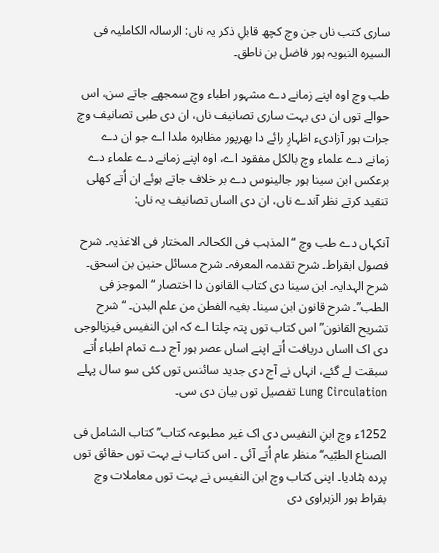ساری کتب ناں جن وچ کچھ قابلِ ذکر یہ ناں: الرسالہ الکاملیہ فی السیرہ النبویہ ہور فاضل بن ناطق۔

طب وچ اوہ اپنے زمانے دے مشہور اطباء وچ سمجھے جاتے سن، اس حوالے توں ان دی بہت ساری تصانیف ناں، ان دی طبی تصانیف وچ جرات ہور آزادیء اظہارِ رائے دا بھرپور مظاہرہ ملدا اے جو ان دے زمانے دے علماء وچ بالکل مفقود اے، اوہ اپنے زمانے دے علماء دے برعکس ابن سینا ہور جالینوس دے بر خلاف جاتے ہوئے ان اُتے کھلی تنقید کرتے نظر آندے ناں، ان دی ااساں تصانیف یہ ناں:

آنکہاں دے طب وچ “المذہب فی الکحالہ۔ المختار فی الاغذیہ۔ شرح فصول ابقراط۔ شرح تقدمہ المعرفہ۔ شرح مسائل حنین بن اسحق۔ شرح الہدایہ۔ ابن سینا دی کتاب القانون دا اختصار “الموجز فی الطب”۔ شرح قانون ابن سینا۔ بغیہ الفطن من علم البدن۔ “شرح تشریح القانون” اس کتاب توں پتہ چلتا اے کہ ابن النفیس فیزیالوجی دی اک ااساں دریافت اُتے اپنے اساں عصر ہور آج دے تمام اطباء اُتے سبقت لے گئے، انہاں نے آج دی جدید سائنس توں کئی سو سال پہلے Lung Circulation تفصیل توں بیان دی سی۔

1252ء وچ ابنِ النفیس دی اک غیر مطبوعہ کتاب’’ کتاب الشامل فی الصناع الطبّیہ‘‘ منظر عام اُتے آئی ۔ اس کتاب نے بہت توں حقائق توں پردہ ہٹادیا۔ اپنی کتاب وچ ابن النفیس نے بہت توں معاملات وچ بقراط ہور الزہراوی دی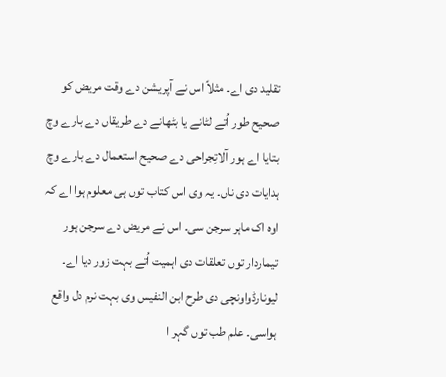تقلید دی اے۔ مثلاً اس نے آپریشن دے وقت مریض کو صحیح طور اُتے لٹانے یا بٹھانے دے طریقاں دے بارے وچ بتایا اے ہور آلاتِجراحی دے صحیح استعمال دے بارے وچ ہدایات دی ناں۔ یہ وی اس کتاب توں ہی معلوم ہوا اے کہ اوہ اک ماہر سرجن سی۔ اس نے مریض دے سرجن ہور تیماردار توں تعلقات دی اہمیت اُتے بہت زور دیا اے۔ لیونارڈواونچی دی طرح ابن النفیس وی بہت نرم دل واقع ہواسی۔ علم طب توں گہر ا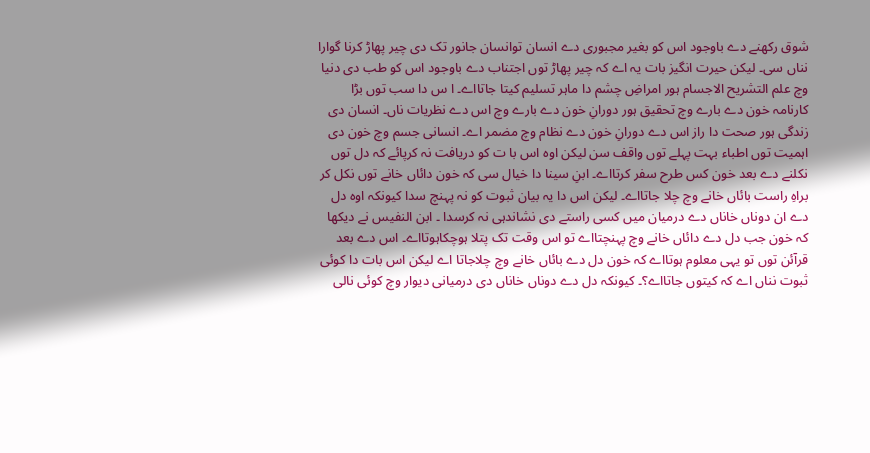شوق رکھنے دے باوجود اس کو بغیر مجبوری دے انسان توانسان جانور تک دی چیر پھاڑ کرنا گوارا نناں سی۔ لیکن حیرت انگیز بات یہ اے کہ چیر پھاڑ توں اجتناب دے باوجود اس کو طب دی دنیا وچ علم التشریح الاجسام ہور امراضِ چشم دا ماہر تسلیم کیتا جاتااے۔ ا س دا سب توں بڑا کارنامہ خون دے بارے وچ تحقیق ہور دورانِ خون دے بارے وچ اس دے نظریات ناں۔ انسان دی زندگی ہور صحت دا راز اس دے دورانِ خون دے نظام وچ مضمر اے۔ انسانی جسم وچ خون دی اہمیت توں اطباء بہت پہلے توں واقف سن لیکن اوہ اس با ت کو دریافت نہ کرپائے کہ دل توں نکلنے دے بعد خون کس طرح سفر کرتااے۔ ابنِ سینا دا خیال سی کہ خون دائاں خانے توں نکل کر براہِ راست بائاں خانے وچ چلا جاتااے۔ لیکن اس دا یہ بیان ثبوت کو نہ پہنچ سدا کیونکہ اوہ دل دے ان دوناں خاناں دے درمیان میں کسی راستے دی نشاندہی نہ کرسدا ۔ ابن النفیس نے دیکھا کہ خون جب دل دے دائاں خانے وچ پہنچتااے تو اس وقت تک پتلا ہوچکاہوتااے۔ اس دے بعد قرآئن توں تو یہی معلوم ہوتااے کہ خون دل دے بائاں خانے وچ چلاجاتا اے لیکن اس بات دا کوئی ثبوت نناں اے کہ کیتوں جاتااے؟۔ کیونکہ دل دے دوناں خاناں دی درمیانی دیوار وچ کوئی نالی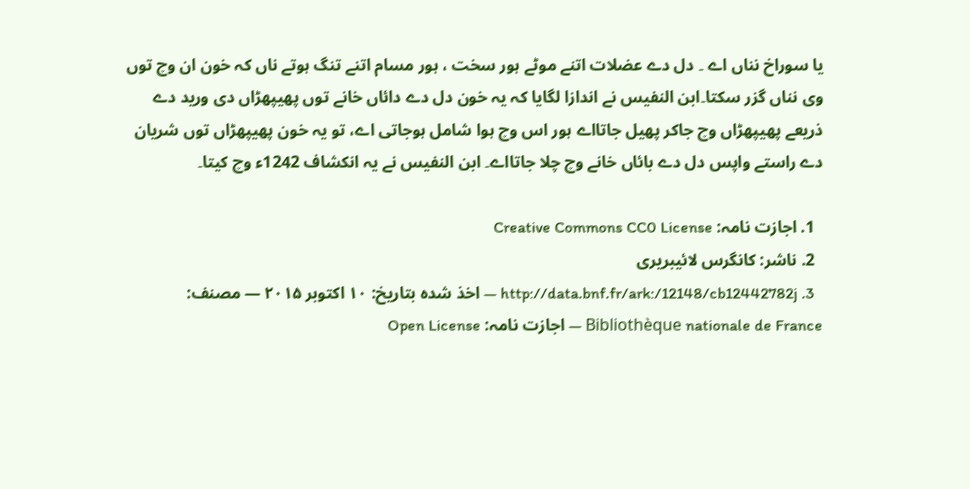یا سوراخ نناں اے ۔ دل دے عضلات اتنے موٹے ہور سخت ، ہور مسام اتنے تنگ ہوتے ناں کہ خون ان وچ توں وی نناں گزر سکتا۔ابن النفیس نے اندازا لگایا کہ یہ خون دل دے دائاں خانے توں پھیپھڑاں دی ورید دے ذریعے پھیپھڑاں وچ جاکر پھیل جاتااے ہور اس وچ ہوا شامل ہوجاتی اے، تو یہ خون پھیپھڑاں توں شریان دے راستے واپس دل دے بائاں خانے وچ چلا جاتااے۔ ابن النفیس نے یہ انکشاف 1242ء وچ کیتا۔

  1. اجازت نامہ: Creative Commons CC0 License
  2. ناشر: کانگرس لائیبریری
  3. http://data.bnf.fr/ark:/12148/cb12442782j — اخذ شدہ بتاریخ: ۱۰ اکتوبر ۲۰۱۵ — مصنف: Bibliothèque nationale de France — اجازت نامہ: Open License